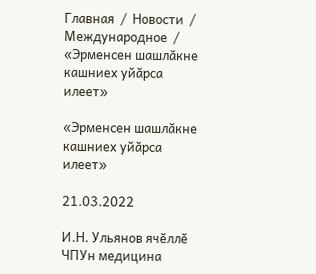Главная  /  Новости  /  Международное  /  «Эрменсен шашлӑкне кашниех уйӑрса илеет»

«Эрменсен шашлӑкне кашниех уйӑрса илеет»

21.03.2022

И.Н. Ульянов ячӗллӗ ЧПУн медицина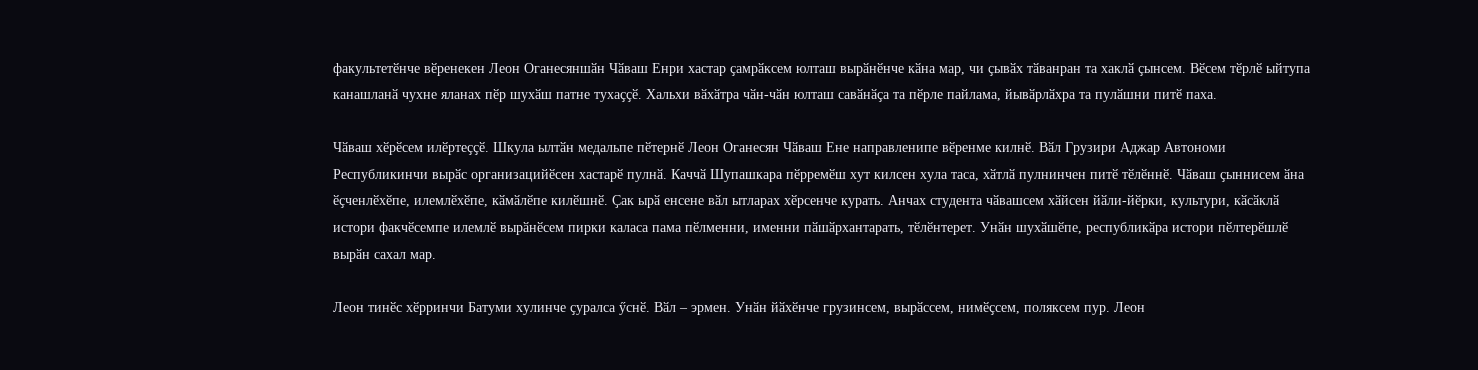факультетӗнче вӗренекен Леон Оганесяншӑн Чӑваш Енри хастар ҫамрӑксем юлташ вырӑнӗнче кӑна мар, чи ҫывӑх тӑванран та хаклӑ ҫынсем. Вӗсем тӗрлӗ ыйтупа канашланӑ чухне яланах пӗр шухӑш патне тухаҫҫӗ. Хальхи вӑхӑтра чӑн-чӑн юлташ савӑнӑҫа та пӗрле пайлама, йывӑрлӑхра та пулӑшни питӗ паха.

Чӑваш хӗрӗсем илӗртеҫҫӗ. Шкула ылтӑн медальпе пӗтернӗ Леон Оганесян Чӑваш Ене направленипе вӗренме килнӗ. Вӑл Грузири Аджар Автономи Республикинчи вырӑс организацийӗсен хастарӗ пулнӑ. Каччӑ Шупашкара пӗрремӗш хут килсен хула таса, хӑтлӑ пулнинчен питӗ тӗлӗннӗ. Чӑваш ҫыннисем ӑна ӗҫченлӗхӗпе, илемлӗхӗпе, кӑмӑлӗпе килӗшнӗ. Ҫак ырӑ енсене вӑл ытларах хӗрсенче курать. Анчах студента чӑвашсем хӑйсен йӑли-йӗрки, культури, кӑсӑклӑ истори факчӗсемпе илемлӗ вырӑнӗсем пирки каласа пама пӗлменни, именни пӑшӑрхантарать, тӗлӗнтерет. Унӑн шухӑшӗпе, республикӑра истори пӗлтерӗшлӗ вырӑн сахал мар.

Леон тинӗс хӗрринчи Батуми хулинче ҫуралса ӳснӗ. Вӑл – эрмен. Унӑн йӑхӗнче грузинсем, вырӑссем, нимӗҫсем, поляксем пур. Леон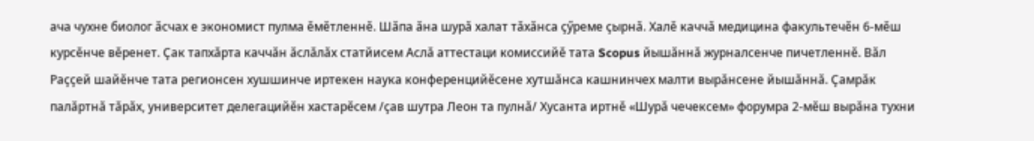ача чухне биолог ӑсчах е экономист пулма ӗмӗтленнӗ. Шӑпа ӑна шурӑ халат тӑхӑнса ҫӳреме ҫырнӑ. Халӗ каччӑ медицина факультечӗн 6-мӗш курсӗнче вӗренет. Ҫак тапхӑрта каччӑн ӑслӑлӑх статйисем Аслӑ аттестаци комиссийӗ тата Scopus йышӑннӑ журналсенче пичетленнӗ. Вӑл Раҫҫей шайӗнче тата регионсен хушшинче иртекен наука конференцийӗсене хутшӑнса кашнинчех малти вырӑнсене йышӑннӑ. Ҫамрӑк палӑртнӑ тӑрӑх, университет делегацийӗн хастарӗсем /ҫав шутра Леон та пулнӑ/ Хусанта иртнӗ «Шурӑ чечексем» форумра 2-мӗш вырӑна тухни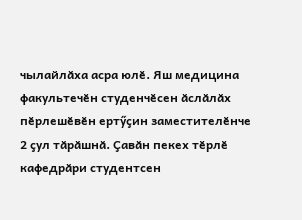чылайлӑха асра юлӗ. Яш медицина факультечӗн студенчӗсен ӑслӑлӑх пӗрлешӗвӗн ертӳҫин заместителӗнче 2 ҫул тӑрӑшнӑ. Ҫавӑн пекех тӗрлӗ кафедрӑри студентсен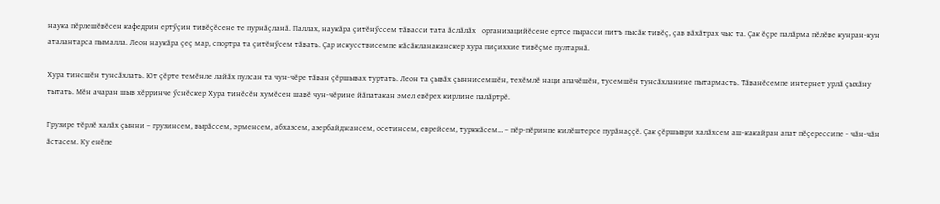наука пӗрлешӗвӗсен кафедрин ертӳҫин тивӗҫӗсене те пурнӑҫланӑ. Паллах, наукӑра ҫитӗнӳссем тӑвасси тата ӑслӑлӑх   организацийӗсене ертсе пырасси питъ пысӑк тивӗҫ, ҫав вӑхӑтрах чыс та. Ҫак ӗҫре палӑрма пӗлӗве кунран-кун аталантарса пымалла. Леон наукӑра ҫеҫ мар, спортра та ҫитӗнӳсем тӑвать. Ҫар искусствисемпе кӑсӑкланаканскер хура пиҫиххие тивӗҫме пултарнӑ.

Хура тинсшӗн тунсӑхлать. Ют ҫӗрте темӗнле лайӑх пулсан та чун-чӗре тӑван ҫӗршывах туртать. Леон та ҫывӑх ҫыннисемшӗн, техӗмлӗ наци апачӗшӗн, тусемшӗн тунсӑхланине пытармасть. Тӑванӗсемпе интернет урлӑ ҫыхӑну тытать. Мӗн ачаран шыв хӗрринче ӳснӗскер Хура тинӗсӗн хумӗсен шавӗ чун-чӗрине йӑпатакан эмел евӗрех кирлине палӑртрӗ.

Грузире тӗрлӗ халӑх ҫынни – грузинсем, вырӑссем, эрменсем, абхазсем, азербайджансем, осетинсем, еврейсем, турккӑсем… – пӗр-пӗринпе килӗштерсе пурӑнаҫҫӗ. Ҫак ҫӗршыври халӑхсем аш-какайран апат пӗҫерессипе ‐ чӑн-чӑн ӑстасем. Ку енӗпе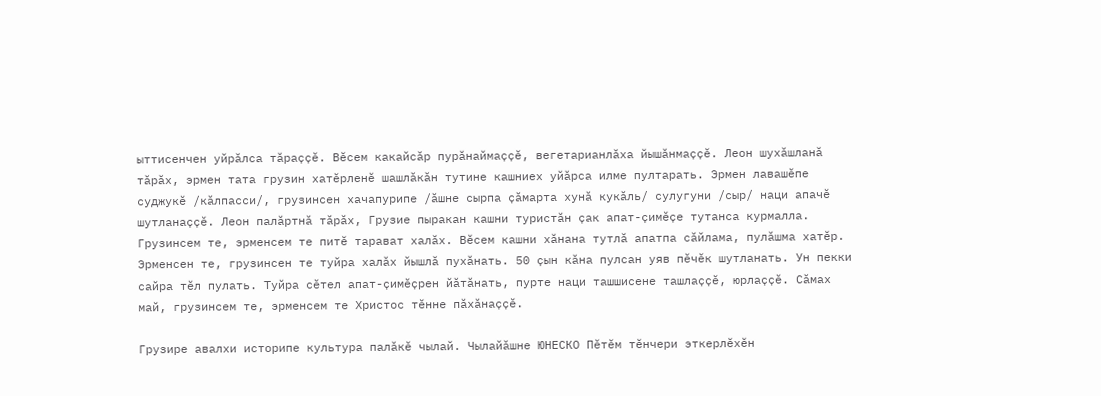ыттисенчен уйрӑлса тӑраҫҫӗ. Вӗсем какайсӑр пурӑнаймаҫҫӗ, вегетарианлӑха йышӑнмаҫҫӗ. Леон шухӑшланӑ тӑрӑх, эрмен тата грузин хатӗрленӗ шашлӑкӑн тутине кашниех уйӑрса илме пултарать. Эрмен лавашӗпе суджукӗ /кӑлпасси/, грузинсен хачапурипе /ӑшне сырпа ҫӑмарта хунӑ кукӑль/ сулугуни /сыр/ наци апачӗ шутланаҫҫӗ. Леон палӑртнӑ тӑрӑх, Грузие пыракан кашни туристӑн ҫак апат-ҫимӗҫе тутанса курмалла. Грузинсем те, эрменсем те питӗ тарават халӑх. Вӗсем кашни хӑнана тутлӑ апатпа сӑйлама, пулӑшма хатӗр. Эрменсен те, грузинсен те туйра халӑх йышлӑ пухӑнать. 50 ҫын кӑна пулсан уяв пӗчӗк шутланать. Ун пекки сайра тӗл пулать. Туйра сӗтел апат-ҫимӗҫрен йӑтӑнать, пурте наци ташшисене ташлаҫҫӗ, юрлаҫҫӗ. Сӑмах май, грузинсем те, эрменсем те Христос тӗнне пӑхӑнаҫҫӗ.

Грузире авалхи историпе культура палӑкӗ чылай. Чылайӑшне ЮНЕСКО Пӗтӗм тӗнчери эткерлӗхӗн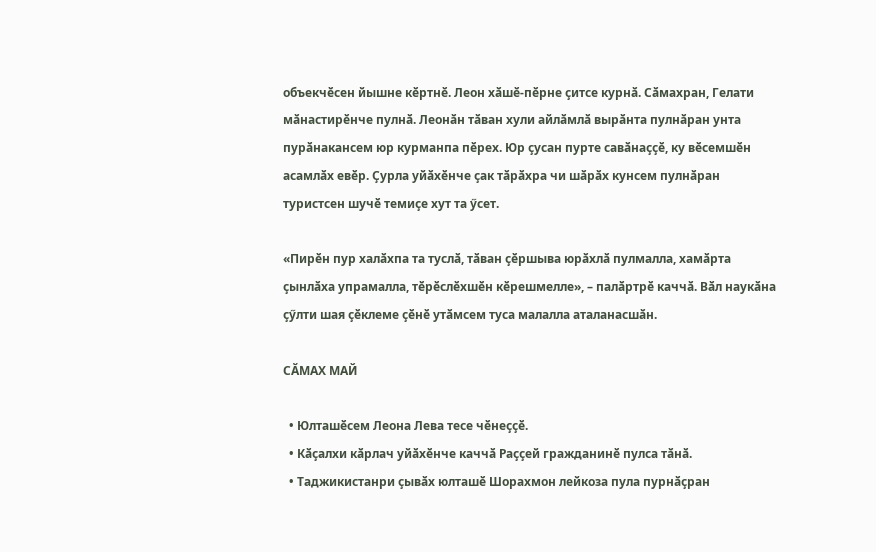объекчӗсен йышне кӗртнӗ. Леон хӑшӗ-пӗрне ҫитсе курнӑ. Сӑмахран, Гелати мӑнастирӗнче пулнӑ. Леонӑн тӑван хули айлӑмлӑ вырӑнта пулнӑран унта пурӑнакансем юр курманпа пӗрех. Юр ҫусан пурте савӑнаҫҫӗ, ку вӗсемшӗн асамлӑх евӗр. Ҫурла уйӑхӗнче ҫак тӑрӑхра чи шӑрӑх кунсем пулнӑран туристсен шучӗ темиҫе хут та ӳсет.

«Пирӗн пур халӑхпа та туслӑ, тӑван ҫӗршыва юрӑхлӑ пулмалла, хамӑрта ҫынлӑха упрамалла, тӗрӗслӗхшӗн кӗрешмелле», – палӑртрӗ каччӑ. Вӑл наукӑна ҫӳлти шая ҫӗклеме ҫӗнӗ утӑмсем туса малалла аталанасшӑн.

СӐМАХ МАЙ

  • Юлташӗсем Леона Лева тесе чӗнеҫҫӗ.
  • Кӑҫалхи кӑрлач уйӑхӗнче каччӑ Раҫҫей гражданинӗ пулса тӑнӑ.
  • Таджикистанри ҫывӑх юлташӗ Шорахмон лейкоза пула пурнӑҫран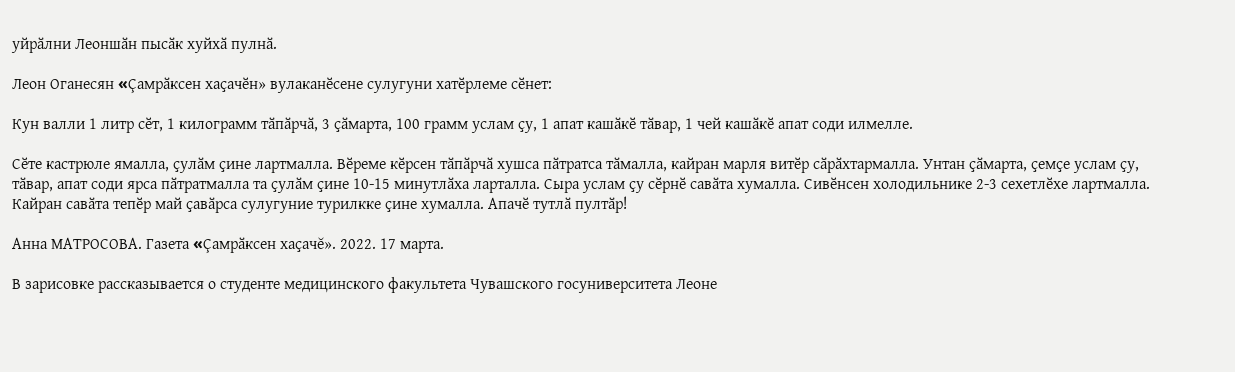уйрӑлни Леоншӑн пысӑк хуйхӑ пулнӑ.

Леон Оганесян «Çамрӑксен хаҫачӗн» вулаканӗсене сулугуни хатӗрлеме сӗнет:

Кун валли 1 литр сӗт, 1 килограмм тӑпӑрчӑ, 3 ҫӑмарта, 100 грамм услам ҫу, 1 апат кашӑкӗ тӑвар, 1 чей кашӑкӗ апат соди илмелле.

Сӗте кастрюле ямалла, ҫулӑм ҫине лартмалла. Вӗреме кӗрсен тӑпӑрчӑ хушса пӑтратса тӑмалла, кайран марля витӗр сӑрӑхтармалла. Унтан ҫӑмарта, ҫемҫе услам ҫу, тӑвар, апат соди ярса пӑтратмалла та ҫулӑм ҫине 10-15 минутлӑха ларталла. Сыра услам ҫу сӗрнӗ савӑта хумалла. Сивӗнсен холодильнике 2-3 сехетлӗхе лартмалла. Кайран савӑта тепӗр май ҫавӑрса сулугуние турилкке ҫине хумалла. Апачӗ тутлӑ пултӑр!

Анна МАТРОСОВА. Газета «Çамрӑксен хаҫачĕ». 2022. 17 марта.

В зарисовке рассказывается о студенте медицинского факультета Чувашского госуниверситета Леоне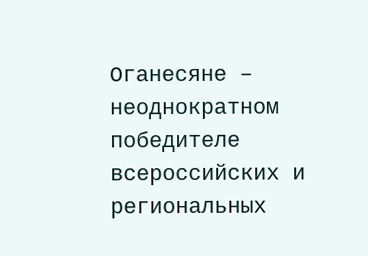Оганесяне – неоднократном победителе всероссийских и региональных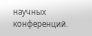научных конференций.